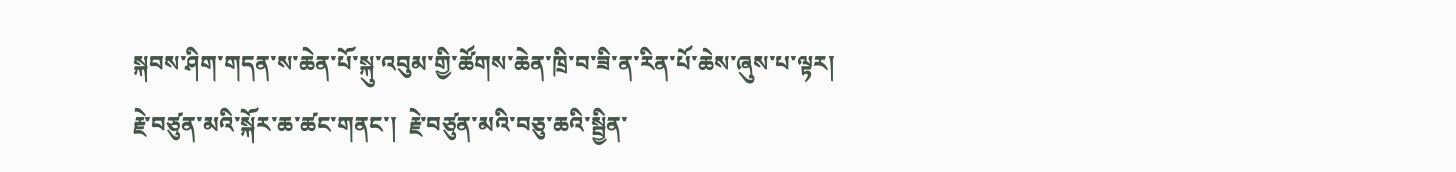སྐབས་ཤིག་གདན་ས་ཆེན་པོ་སྐུ་འབུམ་གྱི་ཚོགས་ཆེན་ཁྲི་བ་ཟི་ན་རིན་པོ་ཆེས་ཞུས་པ་ལྟར།  རྗེ་བཙུན་མའི་སྐོར་ཆ་ཚང་གནང་།  རྗེ་བཙུན་མའི་བཅུ་ཆའི་སྦྱིན་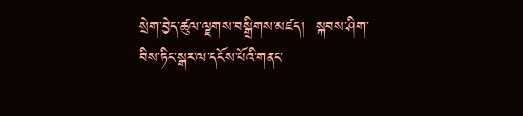སྲེག་བྱེད་ཚུལ་ལྗགས་བསྒྲིགས་མཛད།  སྐབས་ཤིག་བིས་ཏིང་སྒར་ལ་དངོས་པོའི་གནང་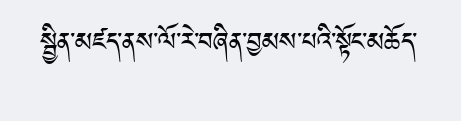སྦྱིན་མཛད་ནས་ལོ་རེ་བཞིན་བྱམས་པའི་སྟོང་མཆོད་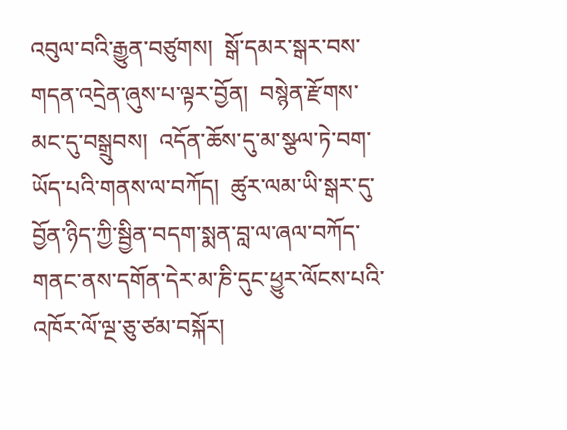འབུལ་བའི་རྒྱུན་བཙུགས།  སྒོ་དམར་སྒར་བས་གདན་འདྲེན་ཞུས་པ་ལྟར་བྱོན།  བསྙེན་རྫོགས་མང་དུ་བསྒྲུབས།  འདོན་ཆོས་དུ་མ་སྩལ་ཏེ་བག་ཡོད་པའི་གནས་ལ་བཀོད།  ཚུར་ལམ་ཡི་སྒར་དུ་བྱོན་ཉིད་ཀྱི་སྦྱིན་བདག་སྨན་བླ་ལ་ཞལ་བཀོད་གནང་ནས་དགོན་དེར་མ་ཎི་དུང་ཕྱུར་ལོངས་པའི་འཁོར་ལོ་ལྔ་ཅུ་ཙམ་བསྐོར།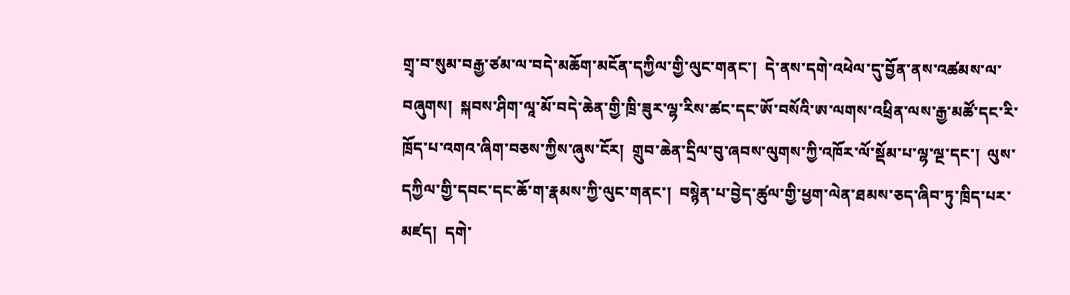གྲྭ་བ་སུམ་བརྒྱ་ཙམ་ལ་བདེ་མཆོག་མངོན་དཀྱིལ་གྱི་ལུང་གནང་།  དེ་ནས་དགེ་འཕེལ་དུ་བྱོན་ནས་འཚམས་ལ་བཞུགས།  སྐབས་ཤིག་ལཱ་མོ་བདེ་ཆེན་གྱི་ཁྲི་ཟུར་ལྷ་རིས་ཚང་དང་ཨོ་བསོའི་ཨ་ལགས་འཕྲིན་ལས་རྒྱ་མཚོ་དང་རི་ཁྲོད་པ་འགའ་ཞིག་བཅས་ཀྱིས་ཞུས་ངོར།  གྲུབ་ཆེན་དྲིལ་བུ་ཞབས་ལུགས་ཀྱི་འཁོར་ལོ་སྡོམ་པ་ལྷ་ལྔ་དང་།  ལུས་དཀྱིལ་གྱི་དབང་དང་ཆོ་ག་རྣམས་ཀྱི་ལུང་གནང་།  བསྙེན་པ་བྱེད་ཚུལ་གྱི་ཕྱག་ལེན་ཐམས་ཅད་ཞིབ་ཏུ་ཁྲིད་པར་མཛད།  དགེ་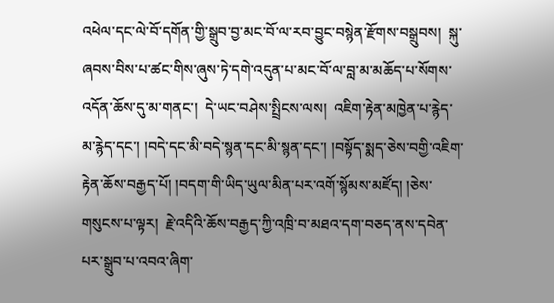འཕེལ་དང་ལེ་བོ་དགོན་གྱི་སྒྲུབ་བྱ་མང་བོ་ལ་རབ་བྱུང་བསྙེན་རྫོགས་བསྒྲུབས།  སྐུ་ཞབས་བིས་པ་ཚང་གིས་ཞུས་ཏེ་དགེ་འདུན་པ་མང་བོ་ལ་བླ་མ་མཆོད་པ་སོགས་འདོན་ཆོས་དུ་མ་གནང་།  དེ་ཡང་བཤེས་སྤྲིངས་ལས།  འཇིག་རྟེན་མཁྱེན་པ་རྙེད་མ་རྙེད་དང་། །བདེ་དང་མི་བདེ་སྙན་དང་མི་སྙན་དང་། །བསྟོད་སྨད་ཅེས་བགྱི་འཇིག་རྟེན་ཆོས་བརྒྱད་པོ། །བདག་གི་ཡིད་ཡུལ་མིན་པར་འགོ་སྙོམས་མཛོད། །ཅེས་གསུངས་པ་ལྟར།  རྗེ་འདིའི་ཆོས་བརྒྱད་ཀྱི་འཁྲི་བ་མཐའ་དག་བཅད་ནས་དབེན་པར་སྒྲུབ་པ་འབའ་ཞིག་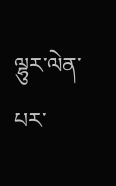ལྷུར་ལེན་པར་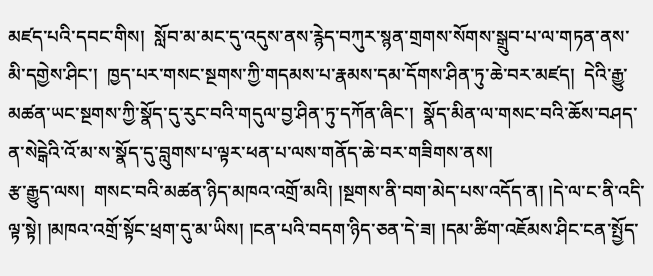མཛད་པའི་དབང་གིས།  སློབ་མ་མང་དུ་འདུས་ནས་རྙེད་བཀུར་སྙན་གྲགས་སོགས་སྒྲུབ་པ་ལ་གཏན་ནས་མི་དགྱེས་ཤིང་།  ཁྱད་པར་གསང་སྔགས་ཀྱི་གདམས་པ་རྣམས་དམ་དོགས་ཤིན་ཏུ་ཆེ་བར་མཛད།  དེའི་རྒྱུ་མཚན་ཡང་སྔགས་ཀྱི་སྣོད་དུ་རུང་བའི་གདུལ་བྱ་ཤིན་ཏུ་དཀོན་ཞིང་།  སྣོད་མིན་ལ་གསང་བའི་ཆོས་བཤད་ན་སེངྒེའི་འོ་མ་ས་སྣོད་དུ་བླུགས་པ་ལྟར་ཕན་པ་ལས་གནོད་ཆེ་བར་གཟིགས་ནས།
རྩ་རྒྱུད་ལས།  གསང་བའི་མཚན་ཉིད་མཁའ་འགྲོ་མའི། །སྔགས་ནི་བག་མེད་པས་འདོད་ན། །དེ་ལ་ང་ནི་འདི་ལྟ་སྟེ། །མཁའ་འགྲོ་སྟོང་ཕྲག་དུ་མ་ཡིས། །ངན་པའི་བདག་ཉིད་ཅན་དེ་ཟ། །དམ་ཚིག་འཇོམས་ཤིང་ངན་སྤྱོད་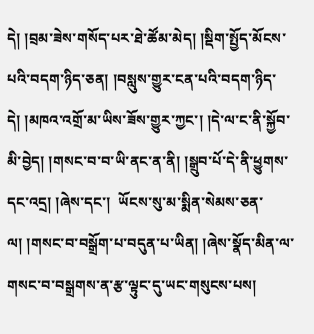དེ། །བྲམ་ཟེས་གསོད་པར་ཐེ་ཚོམ་མེད། །སྡིག་སྤྱོད་མོངས་པའི་བདག་ཉིད་ཅན། །བསླུས་གྱུར་ངན་པའི་བདག་ཉིད་དེ། །མཁའ་འགྲོ་མ་ཡིས་ཟོས་གྱུར་ཀྱང་། །དེ་ལ་ང་ནི་སྐྱོབ་མི་བྱེད། །གསང་བ་བ་ཡི་ནང་ན་ནི། །སྒྲུབ་པོ་དེ་ནི་ཕྱུགས་དང་འདྲ། །ཞེས་དང་།  ཡོངས་སུ་མ་སྨིན་སེམས་ཅན་ལ། །གསང་བ་བསྒྲོག་པ་བདུན་པ་ཡིན། །ཞེས་སྣོད་མིན་ལ་གསང་བ་བསྒྲགས་ན་རྩ་ལྟུང་དུ་ཡང་གསུངས་པས།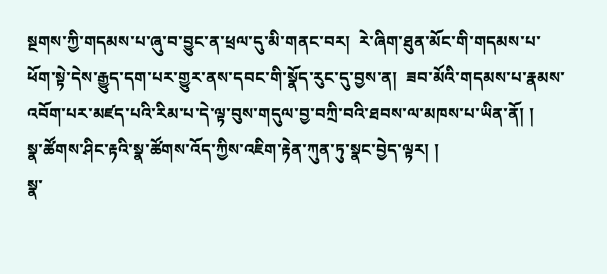སྔགས་ཀྱི་གདམས་པ་ཞུ་བ་བྱུང་ན་ཕྲལ་དུ་མི་གནང་བར།  རེ་ཞིག་ཐུན་མོང་གི་གདམས་པ་ཕོག་སྟེ་དེས་རྒྱུད་དག་པར་གྱུར་ནས་དབང་གི་སྣོད་རུང་དུ་བྱས་ན།  ཟབ་མོའི་གདམས་པ་རྣམས་འབོག་པར་མཛད་པའི་རིམ་པ་དེ་ལྟ་བུས་གདུལ་བྱ་བཀྲི་བའི་ཐབས་ལ་མཁས་པ་ཡིན་ནོ། །
སྣ་ཚོགས་ཤིང་རྟའི་སྣ་ཚོགས་འོད་ཀྱིས་འཇིག་རྟེན་ཀུན་ཏུ་སྣང་བྱེད་ལྟར། །
སྣ་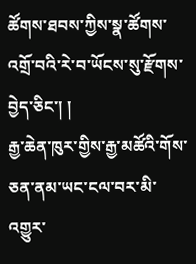ཚོགས་ཐབས་ཀྱིས་སྣ་ཚོགས་འགྲོ་བའི་རེ་བ་ཡོངས་སུ་རྫོགས་བྱེད་ཅིང་། །
རྒྱ་ཆེན་ཁུར་གྱིས་རྒྱ་མཚོའི་གོས་ཅན་ནམ་ཡང་ངལ་བར་མི་འགྱུར་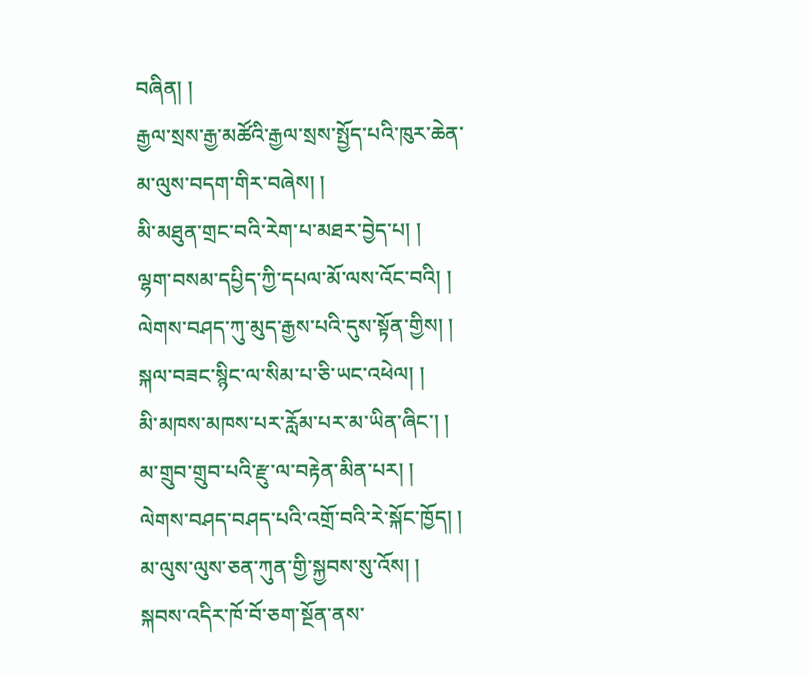བཞིན། །
རྒྱལ་སྲས་རྒྱ་མཚོའི་རྒྱལ་སྲས་སྤྱོད་པའི་ཁུར་ཆེན་མ་ལུས་བདག་གིར་བཞེས། །
མི་མཐུན་གྲང་བའི་རེག་པ་མཐར་བྱེད་པ། །
ལྷག་བསམ་དཔྱིད་ཀྱི་དཔལ་མོ་ལས་འོང་བའི། །
ལེགས་བཤད་ཀུ་མུད་རྒྱས་པའི་དུས་སྟོན་གྱིས། །
སྐལ་བཟང་སྙིང་ལ་སིམ་པ་ཅི་ཡང་འཕེལ། །
མི་མཁས་མཁས་པར་རློམ་པར་མ་ཡིན་ཞིང་། །
མ་གྲུབ་གྲུབ་པའི་རྫུ་ལ་བརྟེན་མིན་པར། །
ལེགས་བཤད་བཤད་པའི་འགྲོ་བའི་རེ་སྐོང་ཁྱོད། །
མ་ལུས་ལུས་ཅན་ཀུན་གྱི་སྐྱབས་སུ་འོས། །
སྐབས་འདིར་ཁོ་བོ་ཅག་སྔོན་ནས་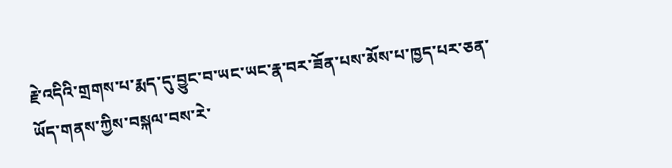རྗེ་འདིའི་གྲགས་པ་རྨད་དུ་བྱུང་བ་ཡང་ཡང་རྣ་བར་ཟོན་པས་མོས་པ་ཁྱད་པར་ཅན་ཡོད་གནས་ཀྱིས་བསྐལ་བས་རེ་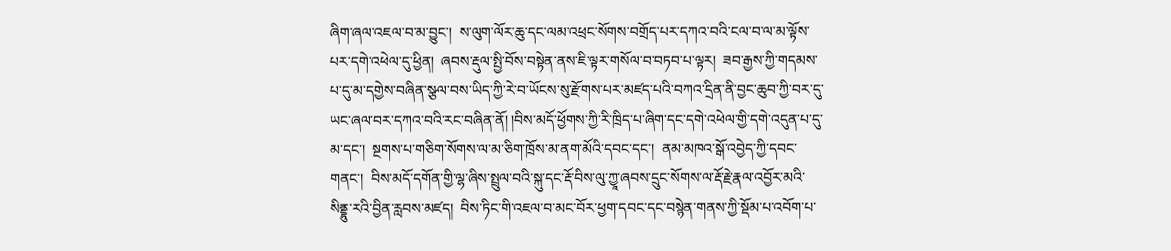ཞིག་ཞལ་འཇལ་བ་མ་བྱུང་།  ས་ལུག་ལོར་ཆུ་དང་ལམ་འཕྲང་སོགས་བགྲོད་པར་དཀའ་བའི་ངལ་བ་ལ་མ་ལྟོས་པར་དགེ་འཕེལ་དུ་ཕྱིན།  ཞབས་རྡུལ་སྤྱི་བོས་བསྟེན་ནས་ཇི་ལྟར་གསོལ་བ་བཏབ་པ་ལྟར།  ཟབ་རྒྱས་ཀྱི་གདམས་པ་དུ་མ་དགྱེས་བཞིན་སྩལ་བས་ཡིད་ཀྱི་རེ་བ་ཡོངས་སུ་རྫོགས་པར་མཛད་པའི་བཀའ་དྲིན་ནི་བྱང་ཆུབ་ཀྱི་བར་དུ་ཡང་ཞལ་བར་དཀའ་བའི་རང་བཞིན་ནོ། །བིས་མདོ་ཕྱོགས་ཀྱི་རི་ཁྲིད་པ་ཞིག་དང་དགེ་འཕེལ་གྱི་དགེ་འདུན་པ་དུ་མ་དང་།  སྔགས་པ་གཅིག་སོགས་ལ་མ་ཅིག་ཁྲོས་མ་ནག་མོའི་དབང་དང་།  ནམ་མཁའ་སྒོ་འབྱེད་ཀྱི་དབང་གནང་།  བིས་མདོ་དགོན་གྱི་ལྷ་ཞིས་སྤྲུལ་བའི་སྐུ་དང་རྡོ་བིས་ལུ་ཀྱཱ་ཞབས་དྲུང་སོགས་ལ་རྡོ་རྗེ་རྣལ་འབྱོར་མའི་སིནྡྷུ་རའི་བྱིན་རླབས་མཛད།  བིས་ཏིང་གི་འཇལ་བ་མང་བོར་ཕྱག་དབང་དང་བསྙེན་གནས་ཀྱི་སྡོམ་པ་འབོག་པ་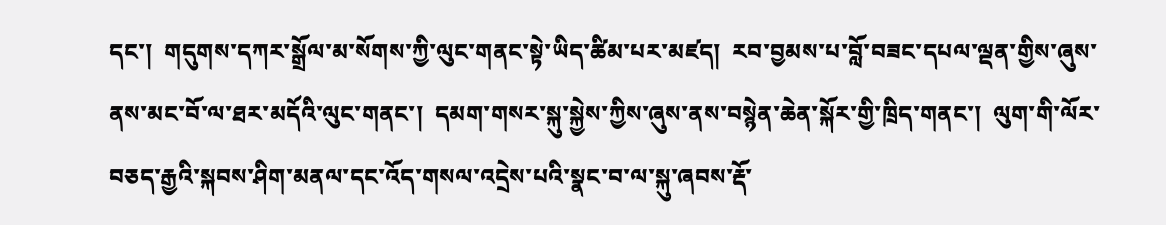དང་།  གདུགས་དཀར་སྒྲོལ་མ་སོགས་ཀྱི་ལུང་གནང་སྟེ་ཡིད་ཚིམ་པར་མཛད།  རབ་བྱམས་པ་བློ་བཟང་དཔལ་ལྡན་གྱིས་ཞུས་ནས་མང་བོ་ལ་ཐར་མདོའི་ལུང་གནང་།  དམག་གསར་སྐུ་སྐྱེས་ཀྱིས་ཞུས་ནས་བསྙེན་ཆེན་སྐོར་གྱི་ཁྲིད་གནང་།  ལུག་གི་ལོར་བཅད་རྒྱའི་སྐབས་ཤིག་མནལ་དང་འོད་གསལ་འདྲེས་པའི་སྣང་བ་ལ་སྐུ་ཞབས་རྡོ་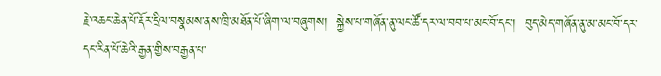རྗེ་འཆང་ཆེན་པོ་རྡོར་དྲིལ་བསྣམས་ནས་ཁྲི་མཐོན་པོ་ཞིག་ལ་བཞུགས།  སྐྱེས་པ་གཞོན་ནུ་ལང་ཚོ་དར་ལ་བབ་པ་མང་བོ་དང་།  བུད་མེད་གཞོན་ནུ་མ་མང་བོ་དར་དང་རིན་པོ་ཆེའི་རྒྱན་གྱིས་བརྒྱན་པ་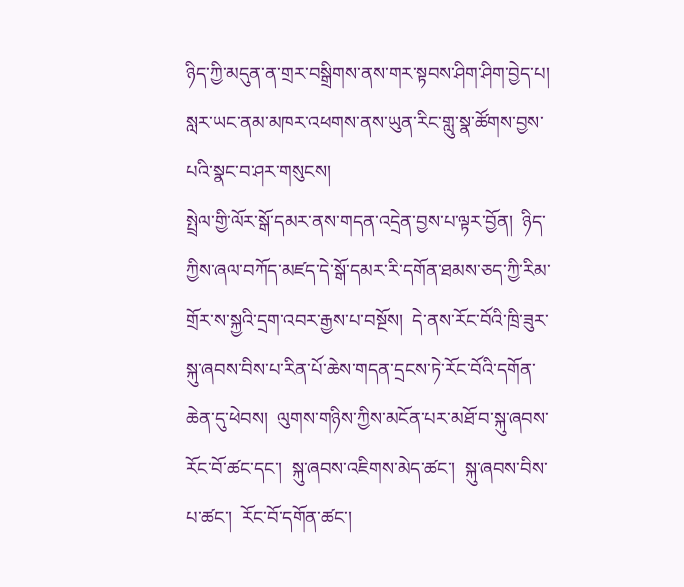ཉིད་ཀྱི་མདུན་ན་གྲར་བསྒྲིགས་ནས་གར་སྟབས་ཤིག་ཤིག་བྱེད་པ།  སླར་ཡང་ནམ་མཁར་འཕགས་ནས་ཡུན་རིང་གླུ་སྣ་ཚོགས་བྱས་པའི་སྣང་བ་ཤར་གསུངས།
སྤྲེལ་གྱི་ལོར་སྒོ་དམར་ནས་གདན་འདྲེན་བྱས་པ་ལྟར་བྱོན།  ཉིད་ཀྱིས་ཞལ་བཀོད་མཛད་དེ་སྒོ་དམར་རི་དགོན་ཐམས་ཅད་ཀྱི་རིམ་གྲོར་ས་སྐྱའི་དྲག་འབར་རྒྱས་པ་བསྔོས།  དེ་ནས་རོང་བོའི་ཁྲི་ཟུར་སྐུ་ཞབས་བིས་པ་རིན་པོ་ཆེས་གདན་དྲངས་ཏེ་རོང་བོའི་དགོན་ཆེན་དུ་ཕེབས།  ལུགས་གཉིས་ཀྱིས་མངོན་པར་མཐོ་བ་སྐུ་ཞབས་རོང་བོ་ཚང་དང་།  སྐུ་ཞབས་འཇིགས་མེད་ཚང་།  སྐུ་ཞབས་བིས་པ་ཚང་།  རོང་བོ་དགོན་ཚང་།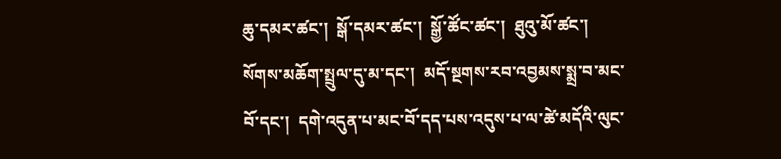ཆུ་དམར་ཚང་།  སྒོ་དམར་ཚང་།  སྒྱོ་ཚོང་ཚང་།  ཐུའུ་མོ་ཚང་།  སོགས་མཆོག་སྤྲུལ་དུ་མ་དང་།  མདོ་སྔགས་རབ་འབྱམས་སྨྲ་བ་མང་བོ་དང་།  དགེ་འདུན་པ་མང་བོ་དད་པས་འདུས་པ་ལ་ཚེ་མདོའི་ལུང་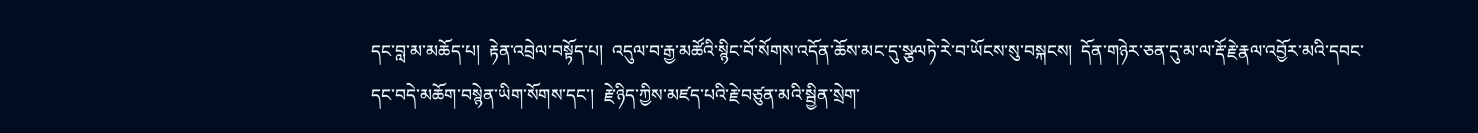དང་བླ་མ་མཆོད་པ།  རྟེན་འབྲེལ་བསྟོད་པ།  འདུལ་བ་རྒྱ་མཚོའི་སྙིང་བོ་སོགས་འདོན་ཆོས་མང་དུ་སྩལཏེ་རེ་བ་ཡོངས་སུ་བསྐངས།  དོན་གཉེར་ཅན་དུ་མ་ལ་རྡོ་རྗེ་རྣལ་འབྱོར་མའི་དབང་དང་བདེ་མཆོག་བསྙེན་ཡིག་སོགས་དང་།  རྗེ་ཉིད་ཀྱིས་མཛད་པའི་རྗེ་བཙུན་མའི་སྦྱིན་སྲེག་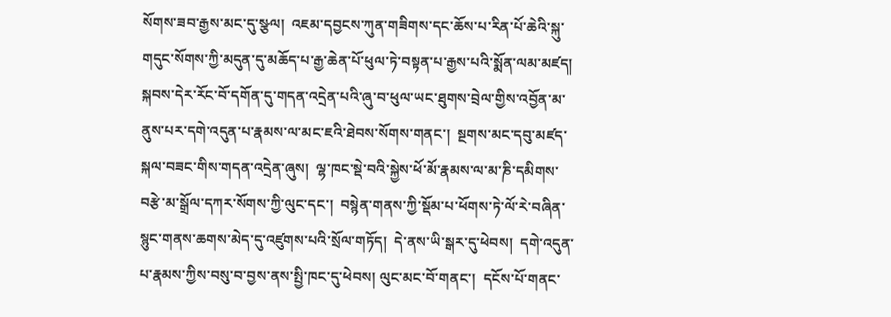སོགས་ཟབ་རྒྱས་མང་དུ་སྩལ།  འཇམ་དབྱངས་ཀུན་གཟིགས་དང་ཆོས་པ་རིན་པོ་ཆེའི་སྐུ་གདུང་སོགས་ཀྱི་མདུན་དུ་མཆོད་པ་རྒྱ་ཆེན་པོ་ཕུལ་ཏེ་བསྟན་པ་རྒྱས་པའི་སྨོན་ལམ་མཛད།  སྐབས་དེར་རོང་བོ་དགོན་དུ་གདན་འདྲེན་པའི་ཞུ་བ་ཕུལ་ཡང་ཐུགས་བྲེལ་གྱིས་འབྱོན་མ་ནུས་པར་དགེ་འདུན་པ་རྣམས་ལ་མང་ཇའི་ཐེབས་སོགས་གནང་།  སྔགས་མང་དབུ་མཛད་སྐལ་བཟང་གིས་གདན་འདྲེན་ཞུས།  ལྷ་ཁང་སྡེ་བའི་སྐྱེས་ཕོ་མོ་རྣམས་ལ་མ་ཎི་དམིགས་བརྩེ་མ་སྒྲོལ་དཀར་སོགས་ཀྱི་ལུང་དང་།  བསྙེན་གནས་ཀྱི་སྡོམ་པ་ཕོགས་ཏེ་ལོ་རེ་བཞིན་སྙུང་གནས་ཆགས་མེད་དུ་འཛུགས་པའི་སྲོལ་གཏོད།  དེ་ནས་ཡི་སྒར་དུ་ཕེབས།  དགེ་འདུན་པ་རྣམས་ཀྱིས་བསུ་བ་བྱས་ནས་སྤྱི་ཁང་དུ་ཕེབས། ལུང་མང་བོ་གནང་།  དངོས་པོ་གནང་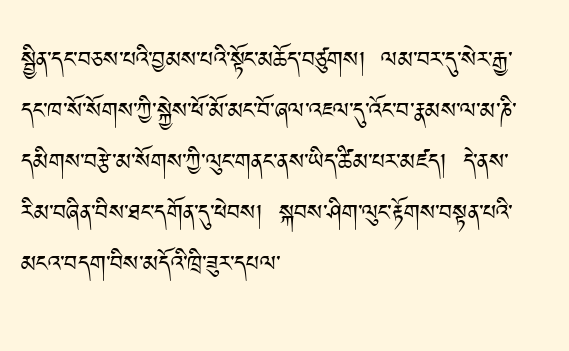སྦྱིན་དང་བཅས་པའི་བྱམས་པའི་སྟོང་མཆོད་བཙུགས།  ལམ་བར་དུ་སེར་རྒྱ་དང་ཁ་སོ་སོགས་ཀྱི་སྐྱེས་ཕོ་མོ་མང་བོ་ཞལ་འཇལ་དུ་འོང་བ་རྣམས་ལ་མ་ཎི་དམིགས་བརྩེ་མ་སོགས་ཀྱི་ལུང་གནང་ནས་ཡིད་ཚིམ་པར་མཛད།  དེ་ནས་རིམ་བཞིན་བིས་ཐང་དགོན་དུ་ཕེབས།  སྐབས་ཤིག་ལུང་རྟོགས་བསྟན་པའི་མངའ་བདག་བིས་མདོའི་ཁྲི་ཟུར་དཔལ་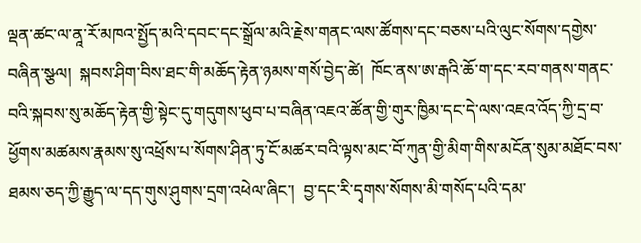ལྡན་ཚང་ལ་ནཱ་རོ་མཁའ་སྤྱོད་མའི་དབང་དང་སྒྲོལ་མའི་རྗེས་གནང་ལས་ཚོགས་དང་བཅས་པའི་ལུང་སོགས་དགྱེས་བཞིན་སྩལ།  སྐབས་ཤིག་བིས་ཐང་གི་མཆོད་རྟེན་ཉམས་གསོ་བྱེད་ཚེ།  ཁོང་ནས་ཨ་རྒའི་ཆོ་ག་དང་རབ་གནས་གནང་བའི་སྐབས་སུ་མཆོད་རྟེན་གྱི་སྟེང་དུ་གདུགས་ཕུབ་པ་བཞིན་འཇའ་ཚོན་གྱི་གུར་ཁྱིམ་དང་དེ་ལས་འཇའ་འོད་ཀྱི་དྲ་བ་ཕྱོགས་མཚམས་རྣམས་སུ་འཕྲོས་པ་སོགས་ཤིན་ཏུ་ངོ་མཚར་བའི་ལྟས་མང་བོ་ཀུན་གྱི་མིག་གིས་མངོན་སུམ་མཐོང་བས་ཐམས་ཅད་ཀྱི་རྒྱུད་ལ་དད་གུས་ཤུགས་དྲག་འཕེལ་ཞིང་།  བྱ་དང་རི་དྭགས་སོགས་མི་གསོད་པའི་དམ་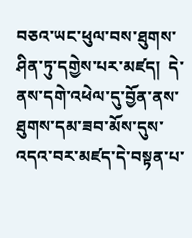བཅའ་ཡང་ཕུལ་བས་ཐུགས་ཤིན་ཏུ་དགྱེས་པར་མཛད།  དེ་ནས་དགེ་འཕེལ་དུ་བྱོན་ནས་ཐུགས་དམ་ཟབ་མོས་དུས་འདའ་བར་མཛད་དེ་བསྟན་པ་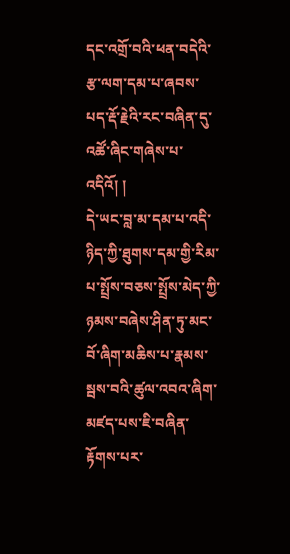དང་འགྲོ་བའི་ཕན་བདེའི་རྩ་ལག་དམ་པ་ཞབས་པད་རྡོ་རྗེའི་རང་བཞིན་དུ་འཚོ་ཞིང་གཞེས་པ་འདིའོ། །
དེ་ཡང་བླ་མ་དམ་པ་འདི་ཉིད་ཀྱི་ཐུགས་དམ་གྱི་རིམ་པ་སྤྲོས་བཅས་སྤྲོས་མེད་ཀྱི་ཉམས་བཞེས་ཤིན་ཏུ་མང་བོ་ཞིག་མཆིས་པ་རྣམས་སྦས་བའི་ཚུལ་འབའ་ཞིག་མཛད་པས་ཇི་བཞིན་རྟོགས་པར་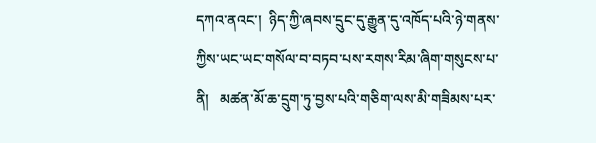དཀའ་ནའང་།  ཉིད་ཀྱི་ཞབས་དྲུང་དུ་རྒྱུན་དུ་འཁོད་པའི་ཉེ་གནས་ཀྱིས་ཡང་ཡང་གསོལ་བ་བཏབ་པས་རགས་རིམ་ཞིག་གསུངས་པ་ནི།   མཚན་མོ་ཆ་དྲུག་ཏུ་བྱས་པའི་གཅིག་ལས་མི་གཟིམས་པར་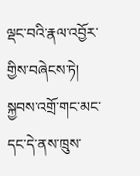ལྡང་བའི་རྣལ་འབྱོར་གྱིས་བཞེངས་ཏེ།   སྐྱབས་འགྲོ་གང་མང་དང་དེ་ནས་ཁྲུས་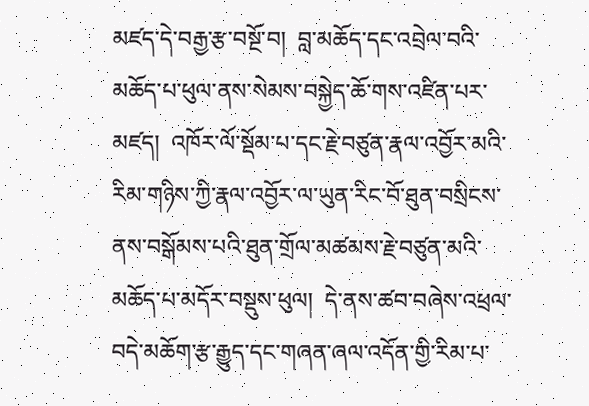མཛད་དེ་བརྒྱ་རྩ་བསྔོ་བ།  བླ་མཆོད་དང་འབྲེལ་བའི་མཆོད་པ་ཕུལ་ནས་སེམས་བསྐྱེད་ཆོ་གས་འཛིན་པར་མཛད།  འཁོར་ལོ་སྡོམ་པ་དང་རྗེ་བཙུན་རྣལ་འབྱོར་མའི་རིམ་གཉིས་ཀྱི་རྣལ་འབྱོར་ལ་ཡུན་རིང་བོ་ཐུན་བསྲིངས་ནས་བསྒོམས་པའི་ཐུན་གྲོལ་མཚམས་རྗེ་བཙུན་མའི་མཆོད་པ་མདོར་བསྡུས་ཕུལ།  དེ་ནས་ཚབ་བཞེས་འཕྲལ་བདེ་མཆོག་རྩ་རྒྱུད་དང་གཞན་ཞལ་འདོན་གྱི་རིམ་པ་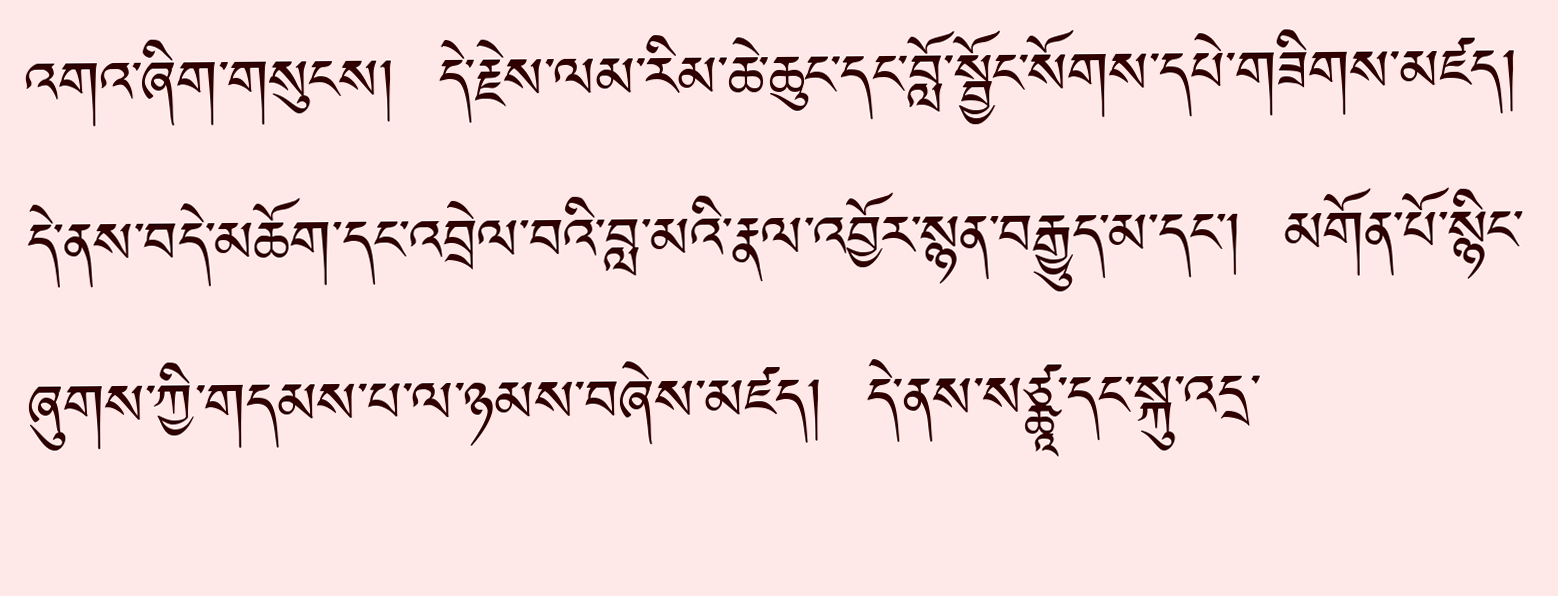འགའ་ཞིག་གསུངས།  དེ་རྗེས་ལམ་རིམ་ཆེ་ཆུང་དང་བློ་སྦྱོང་སོགས་དཔེ་གཟིགས་མཛད།  དེ་ནས་བདེ་མཆོག་དང་འབྲེལ་བའི་བླ་མའི་རྣལ་འབྱོར་སྙན་བརྒྱུད་མ་དང་།  མགོན་པོ་སྙིང་ཞུགས་ཀྱི་གདམས་པ་ལ་ཉམས་བཞེས་མཛད།  དེ་ནས་སཙྪཱ་དང་སྐུ་འདྲ་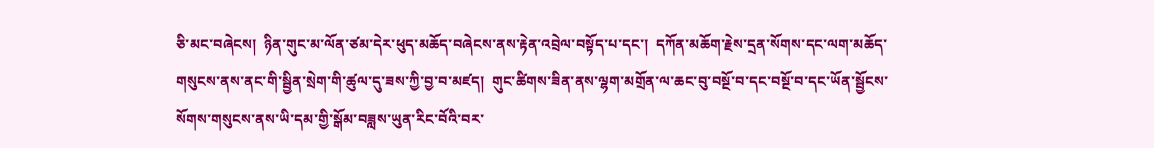ཅི་མང་བཞེངས།  ཉིན་གུང་མ་ལོན་ཙམ་དེར་ཕུད་མཆོད་བཞེངས་ནས་རྟེན་འབྲེལ་བསྟོད་པ་དང་།  དཀོན་མཆོག་རྗེས་དྲན་སོགས་དང་ལག་མཆོད་གསུངས་ནས་ནང་གི་སྦྱིན་སྲེག་གི་ཚུལ་དུ་ཟས་ཀྱི་བྱ་བ་མཛད།  གུང་ཚིགས་ཟིན་ནས་ལྷག་མགྲོན་ལ་ཆང་བུ་བསྔོ་བ་དང་བསྔོ་བ་དང་ཡོན་སྦྱོངས་སོགས་གསུངས་ནས་ཡི་དམ་གྱི་སྒོམ་བཟླས་ཡུན་རིང་བོའི་བར་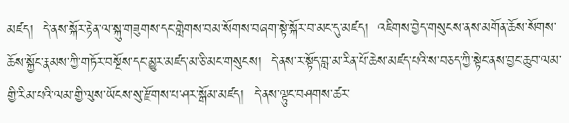མཛད།  དེ་ནས་སྐོར་རྟེན་ལ་སྐུ་གཟུགས་དང་གླེགས་བམ་སོགས་བཞག་སྟེ་སྐོར་བ་མང་དུ་མཛད།  འཇིགས་བྱེད་གསུངས་ནས་མགོན་ཆོས་སོགས་ཆོས་སྐྱོང་རྣམས་ཀྱི་གཏོར་བསྔོས་དང་མྱུར་མཛད་མ་ཅི་མང་གསུངས།  དེ་ནས་ར་སྟོད་བླ་མ་རིན་པོ་ཆེས་མཛད་པའི་ས་བཅད་ཀྱི་སྟེང་ནས་བྱང་ཆུབ་ལམ་གྱི་རིམ་པའི་ལམ་གྱི་ལུས་ཡོངས་སུ་རྫོགས་པ་ཤར་སྒོམ་མཛད།  དེ་ནས་ལྟུང་བཤགས་ཚར་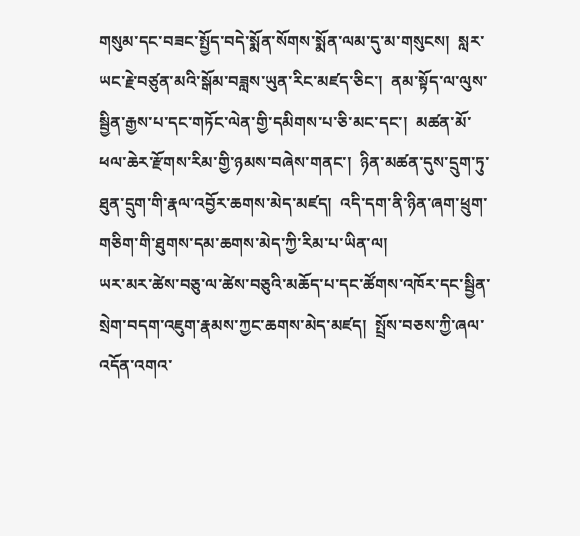གསུམ་དང་བཟང་སྤྱོད་བདེ་སྨོན་སོགས་སྨོན་ལམ་དུ་མ་གསུངས།  སླར་ཡང་རྗེ་བཙུན་མའི་སྒོམ་བཟླས་ཡུན་རིང་མཛད་ཅིང་།  ནམ་སྟོད་ལ་ལུས་སྦྱིན་རྒྱས་པ་དང་གཏོང་ལེན་གྱི་དམིགས་པ་ཅི་མང་དང་།  མཚན་མོ་ཕལ་ཆེར་རྫོགས་རིམ་གྱི་ཉམས་བཞེས་གནང་།  ཉིན་མཚན་དུས་དྲུག་ཏུ་ཐུན་དྲུག་གི་རྣལ་འབྱོར་ཆགས་མེད་མཛད།  འདི་དག་ནི་ཉིན་ཞག་ཕྲུག་གཅིག་གི་ཐུགས་དམ་ཆགས་མེད་ཀྱི་རིམ་པ་ཡིན་ལ།
ཡར་མར་ཚེས་བཅུ་ལ་ཚེས་བཅུའི་མཆོད་པ་དང་ཚོགས་འཁོར་དང་སྦྱིན་སྲེག་བདག་འཇུག་རྣམས་ཀྱང་ཆགས་མེད་མཛད།  སྤྲོས་བཅས་ཀྱི་ཞལ་འདོན་འགའ་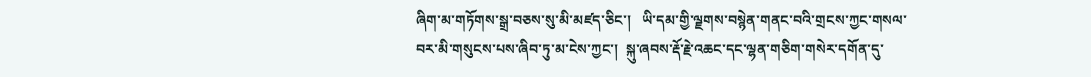ཞིག་མ་གཏོགས་སྒྲ་བཅས་སུ་མི་མཛད་ཅིང་།   ཡི་དམ་གྱི་ལྗགས་བསྙེན་གནང་བའི་གྲངས་ཀྱང་གསལ་བར་མི་གསུངས་པས་ཞིབ་ཏུ་མ་ངེས་ཀྱང་།  སྐུ་ཞབས་རྡོ་རྗེ་འཆང་དང་ལྷན་གཅིག་གསེར་དགོན་དུ་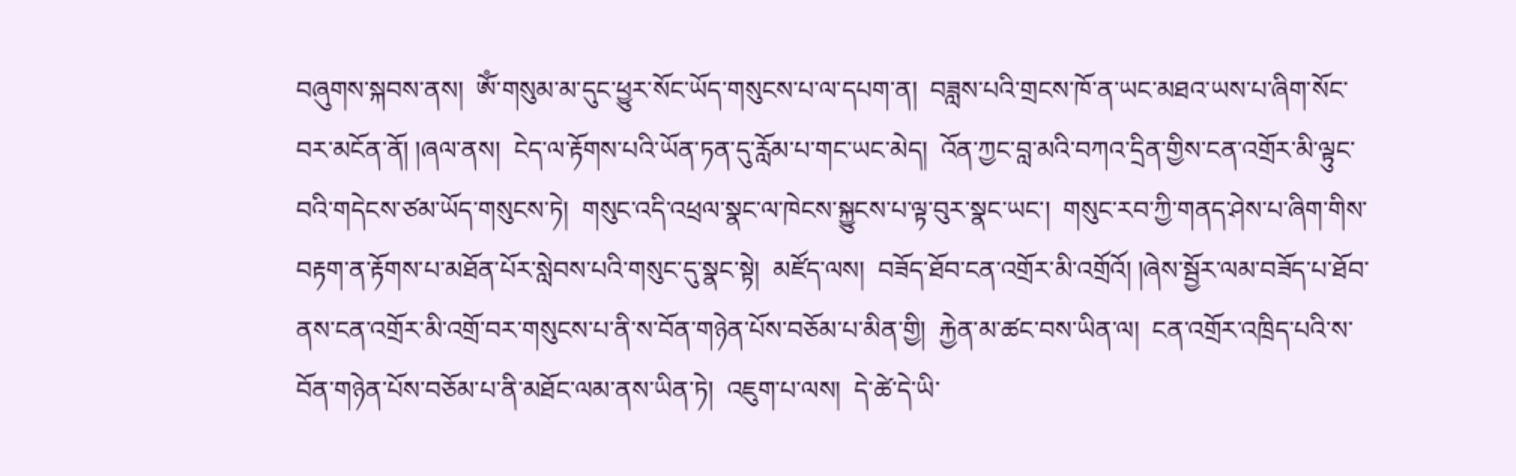བཞུགས་སྐབས་ནས།  ཨོཾ་གསུམ་མ་དུང་ཕྱུར་སོང་ཡོད་གསུངས་པ་ལ་དཔག་ན།  བཟླས་པའི་གྲངས་ཁོ་ན་ཡང་མཐའ་ཡས་པ་ཞིག་སོང་བར་མངོན་ནོ། །ཞལ་ནས།  ངེད་ལ་རྟོགས་པའི་ཡོན་ཏན་དུ་རློམ་པ་གང་ཡང་མེད།  འོན་ཀྱང་བླ་མའི་བཀའ་དྲིན་གྱིས་ངན་འགྲོར་མི་ལྟུང་བའི་གདེངས་ཙམ་ཡོད་གསུངས་ཏེ།  གསུང་འདི་འཕྲལ་སྣང་ལ་ཁེངས་སྐྱུངས་པ་ལྟ་བུར་སྣང་ཡང་།  གསུང་རབ་ཀྱི་གནད་ཤེས་པ་ཞིག་གིས་བརྟག་ན་རྟོགས་པ་མཐོན་པོར་སླེབས་པའི་གསུང་དུ་སྣང་སྟེ།  མཛོད་ལས།  བཟོད་ཐོབ་ངན་འགྲོར་མི་འགྲོའོ། །ཞེས་སྦྱོར་ལམ་བཟོད་པ་ཐོབ་ནས་ངན་འགྲོར་མི་འགྲོ་བར་གསུངས་པ་ནི་ས་བོན་གཉེན་པོས་བཅོམ་པ་མིན་གྱི།  རྐྱེན་མ་ཚང་བས་ཡིན་ལ།  ངན་འགྲོར་འཁྲིད་པའི་ས་བོན་གཉེན་པོས་བཅོམ་པ་ནི་མཐོང་ལམ་ནས་ཡིན་ཏེ།  འཇུག་པ་ལས།  དེ་ཚེ་དེ་ཡི་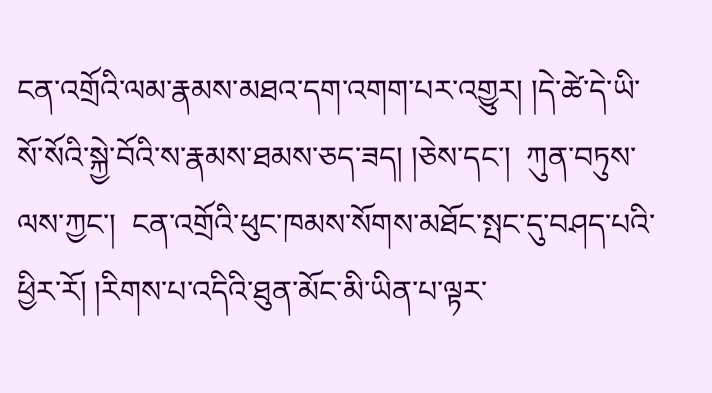ངན་འགྲོའི་ལམ་རྣམས་མཐའ་དག་འགག་པར་འགྱུར། །དེ་ཚེ་དེ་ཡི་སོ་སོའི་སྐྱེ་བོའི་ས་རྣམས་ཐམས་ཅད་ཟད། །ཅེས་དང་།  ཀུན་བཏུས་ལས་ཀྱང་།  ངན་འགྲོའི་ཕུང་ཁམས་སོགས་མཐོང་སྤང་དུ་བཤད་པའི་ཕྱིར་རོ། །རིགས་པ་འདིའི་ཐུན་མོང་མི་ཡིན་པ་ལྟར་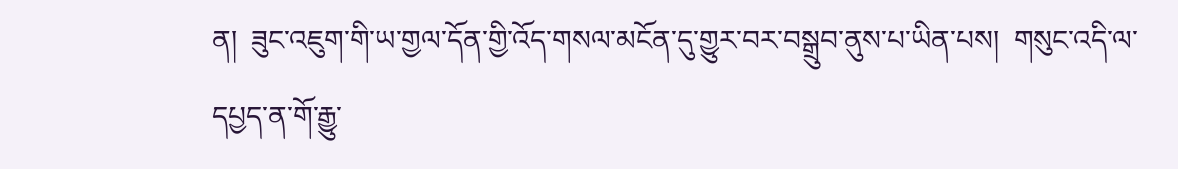ན།  ཟུང་འཇུག་གི་ཡ་གྱལ་དོན་གྱི་འོད་གསལ་མངོན་དུ་གྱུར་བར་བསྒྲུབ་ནུས་པ་ཡིན་པས།  གསུང་འདི་ལ་དཔྱད་ན་གོ་རྒྱུ་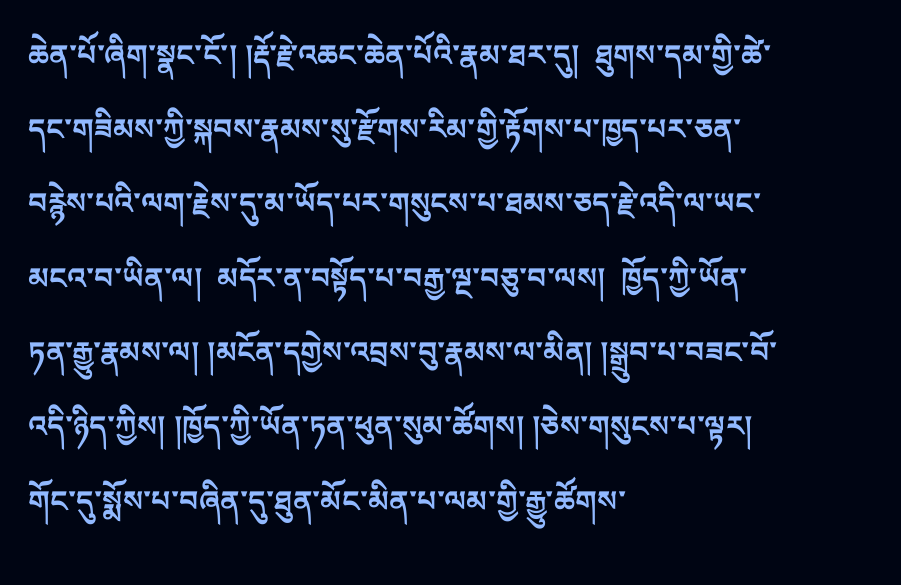ཆེན་པོ་ཞིག་སྣང་ངོ་། །རྡོ་རྗེ་འཆང་ཆེན་པོའི་རྣམ་ཐར་དུ།  ཐུགས་དམ་གྱི་ཚེ་དང་གཟིམས་ཀྱི་སྐབས་རྣམས་སུ་རྫོགས་རིམ་གྱི་རྟོགས་པ་ཁྱད་པར་ཅན་བརྙེས་པའི་ལག་རྗེས་དུ་མ་ཡོད་པར་གསུངས་པ་ཐམས་ཅད་རྗེ་འདི་ལ་ཡང་མངའ་བ་ཡིན་ལ།  མདོར་ན་བསྟོད་པ་བརྒྱ་ལྔ་བཅུ་བ་ལས།  ཁྱོད་ཀྱི་ཡོན་ཏན་རྒྱུ་རྣམས་ལ། །མངོན་དགྱེས་འབྲས་བུ་རྣམས་ལ་མིན། །སྒྲུབ་པ་བཟང་བོ་འདི་ཉིད་ཀྱིས། །ཁྱོད་ཀྱི་ཡོན་ཏན་ཕུན་སུམ་ཚོགས། །ཅེས་གསུངས་པ་ལྟར།  གོང་དུ་སྨོས་པ་བཞིན་དུ་ཐུན་མོང་མིན་པ་ལམ་གྱི་རྒྱུ་ཚོགས་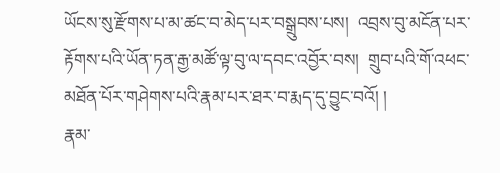ཡོངས་སུ་རྫོགས་པ་མ་ཚང་བ་མེད་པར་བསྒྲུབས་པས།  འབྲས་བུ་མངོན་པར་རྟོགས་པའི་ཡོན་ཏན་རྒྱ་མཚོ་ལྟ་བུ་ལ་དབང་འབྱོར་བས།  གྲུབ་པའི་གོ་འཕང་མཐོན་པོར་གཤེགས་པའི་རྣམ་པར་ཐར་བ་རྨད་དུ་བྱུང་བའོ། །
རྣམ་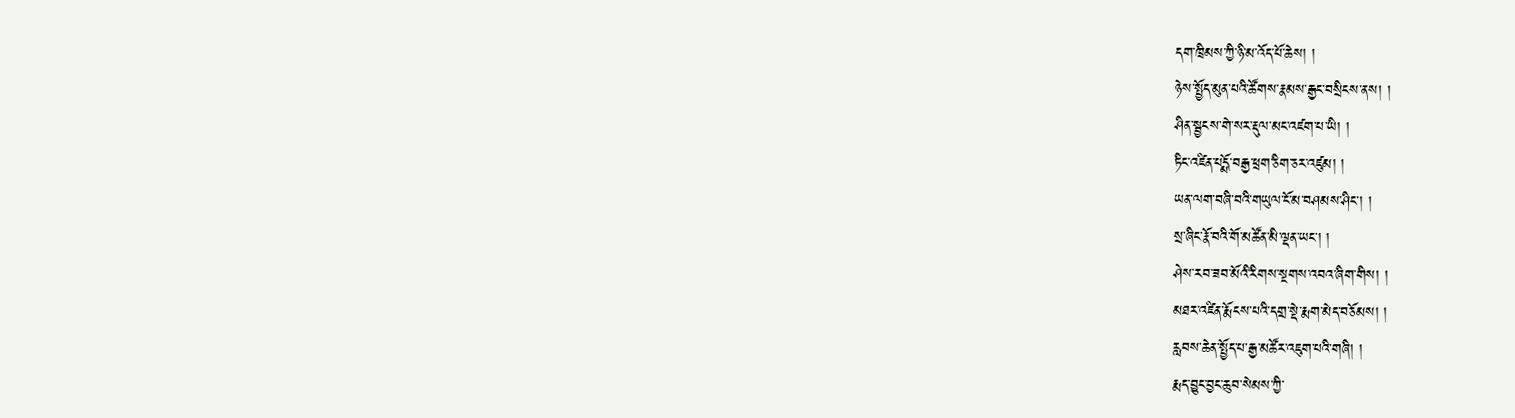དག་ཁྲིམས་ཀྱི་ཉི་མ་འོད་པོ་ཆེས། །
ཉེས་སྤྱོད་མུན་པའི་ཚོགས་རྣམས་རྒྱང་བསྲིངས་ནས། །
ཤིན་སྦྱངས་གེ་སར་རྡུལ་མང་འཛག་པ་ཡི། །
ཏིང་འཛིན་པདྨོ་བརྒྱ་ཕྲག་ཅིག་ཅར་འཛུམ། །
ཡན་ལག་བཞི་བའི་གཡུལ་ངོ་མ་བཤམས་ཤིང་། །
སྲ་ཞིང་རྣོ་བའི་གོ་མཚོན་མི་ལྡན་ཡང་། །
ཤེས་རབ་ཟབ་མོའི་རིགས་སྔགས་འབའ་ཞིག་གིས། །
མཐར་འཛིན་རྨོངས་པའི་དགྲ་སྡེ་རྨག་མེད་བཅོམས། །
རླབས་ཆེན་སྤྱོད་པ་རྒྱ་མཚོར་འཇུག་པའི་གཞི། །
རྨད་བྱུང་བྱང་ཆུབ་སེམས་ཀྱི་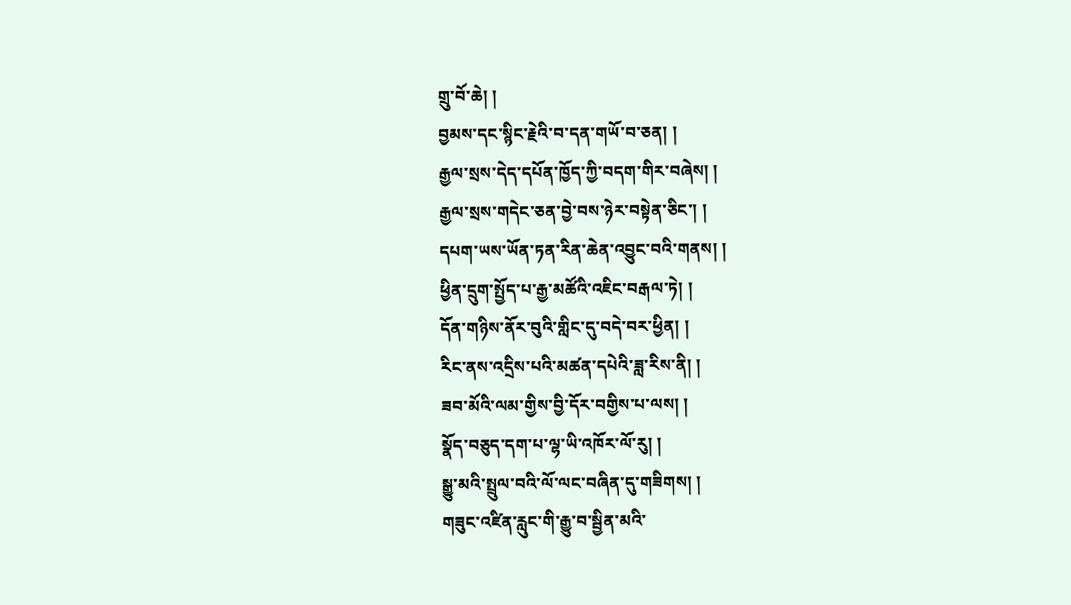གྲུ་བོ་ཆེ། །
བྱམས་དང་སྙིང་རྗེའི་བ་དན་གཡོ་བ་ཅན། །
རྒྱལ་སྲས་དེད་དཔོན་ཁྱོད་ཀྱི་བདག་གིར་བཞེས། །
རྒྱལ་སྲས་གདེང་ཅན་བྱེ་བས་ཉེར་བསྟེན་ཅིང་། །
དཔག་ཡས་ཡོན་ཏན་རིན་ཆེན་འབྱུང་བའི་གནས། །
ཕྱིན་དྲུག་སྤྱོད་པ་རྒྱ་མཚོའི་འཇིང་བརྒལ་ཏེ། །
དོན་གཉིས་ནོར་བུའི་གླིང་དུ་བདེ་བར་ཕྱིན། །
རིང་ནས་འདྲིས་པའི་མཚན་དཔེའི་ཟླ་རིས་ནི། །
ཟབ་མོའི་ལམ་གྱིས་བྱི་དོར་བགྱིས་པ་ལས། །
སྣོད་བཅུད་དག་པ་ལྷ་ཡི་འཁོར་ལོ་རུ། །
སྒྱུ་མའི་སྤྲུལ་བའི་ལོ་ལང་བཞིན་དུ་གཟིགས། །
གཟུང་འཛིན་རླུང་གི་རྒྱུ་བ་སྦྱིན་མའི་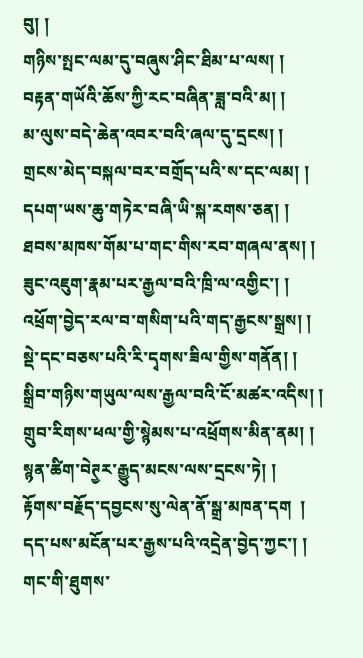བུ། །
གཉིས་སྤང་ལམ་དུ་བཞུས་ཤིང་ཐིམ་པ་ལས། །
བརྟན་གཡོའི་ཆོས་ཀྱི་རང་བཞིན་ཟླ་བའི་མ། །
མ་ལུས་བདེ་ཆེན་འབར་བའི་ཞལ་དུ་དྲངས། །
གྲངས་མེད་བསྐལ་བར་བགྲོད་པའི་ས་དང་ལམ། །
དཔག་ཡས་ཆུ་གཏེར་བཞི་ཡི་སྐ་རགས་ཅན། །
ཐབས་མཁས་གོམ་པ་གང་གིས་རབ་གཞལ་ནས། །
ཟུང་འཇུག་རྣམ་པར་རྒྱལ་བའི་ཁྲི་ལ་འགྱིང་། །
འཕྲོག་བྱེད་རལ་བ་གསིག་པའི་གད་རྒྱངས་སྒྲས། །
སྡེ་དང་བཅས་པའི་རི་དྭགས་ཟིལ་གྱིས་གནོན། །
སྒྲིབ་གཉིས་གཡུལ་ལས་རྒྱལ་བའི་ངོ་མཚར་འདིས། །
གྲུབ་རིགས་ཕལ་གྱི་སྙེམས་པ་འཕྲོགས་མིན་ནམ། །
སྙན་ཚིག་བེཊྱར་རྒྱུད་མངས་ལས་དྲངས་ཏེ། །
རྟོགས་བརྗོད་དབྱངས་སུ་ལེན་ནོ་སྒྲ་མཁན་དག  །
དད་པས་མངོན་པར་རྒྱས་པའི་འདྲེན་བྱེད་ཀྱང་། །
གང་གི་ཐུགས་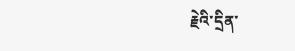རྗེའི་དྲིན་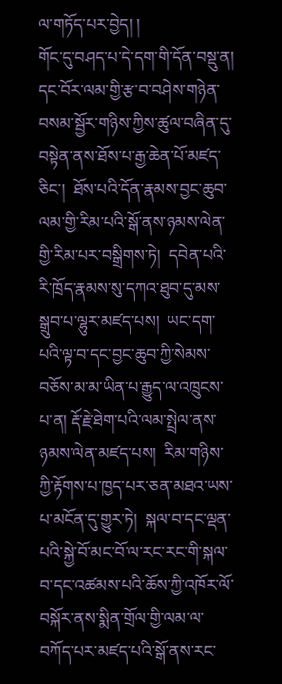ལ་གཏོད་པར་བྱེད། །
གོང་དུ་བཤད་པ་དེ་དག་གི་དོན་བསྡུ་ན།   དང་བོར་ལམ་གྱི་རྩ་བ་བཤེས་གཉེན་བསམ་སྦྱོར་གཉིས་ཀྱིས་ཚུལ་བཞིན་དུ་བསྟེན་ནས་ཐོས་པ་རྒྱ་ཆེན་པོ་མཛད་ཅིང་།  ཐོས་པའི་དོན་རྣམས་བྱང་ཆུབ་ལམ་གྱི་རིམ་པའི་སྒོ་ནས་ཉམས་ལེན་གྱི་རིམ་པར་བསྒྲིགས་ཏེ།  དབེན་པའི་རི་ཁྲོད་རྣམས་སུ་དཀའ་ཐུབ་དུ་མས་སྒྲུབ་པ་ལྷུར་མཛད་པས།  ཡང་དག་པའི་ལྟ་བ་དང་བྱང་ཆུབ་ཀྱི་སེམས་བཅོས་མ་མ་ཡིན་པ་རྒྱུད་ལ་འཁྲུངས་པ་ན། རྡོ་རྗེ་ཐེག་པའི་ལམ་སྤྲེལ་ནས་ཉམས་ལེན་མཛད་པས།  རིམ་གཉིས་ཀྱི་རྟོགས་པ་ཁྱད་པར་ཅན་མཐའ་ཡས་པ་མངོན་དུ་གྱུར་ཏེ།  སྐལ་བ་དང་ལྡན་པའི་སྐྱེ་བོ་མང་བོ་ལ་རང་རང་གི་སྐལ་བ་དང་འཚམས་པའི་ཆོས་ཀྱི་འཁོར་ལོ་བསྐོར་ནས་སྨིན་གྲོལ་གྱི་ལམ་ལ་བཀོད་པར་མཛད་པའི་སྒོ་ནས་རང་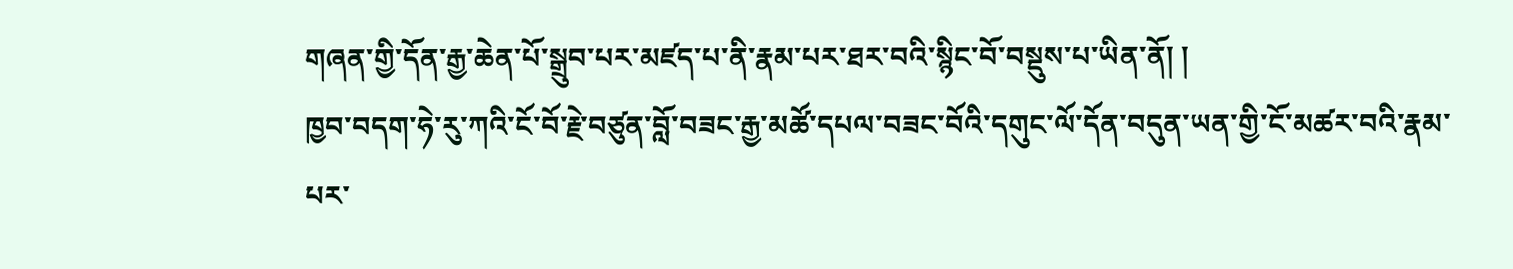གཞན་གྱི་དོན་རྒྱ་ཆེན་པོ་སྒྲུབ་པར་མཛད་པ་ནི་རྣམ་པར་ཐར་བའི་སྙིང་བོ་བསྡུས་པ་ཡིན་ནོ། །
ཁྱབ་བདག་ཧེ་རུ་ཀའི་ངོ་བོ་རྗེ་བཙུན་བློ་བཟང་རྒྱ་མཚོ་དཔལ་བཟང་བོའི་དགུང་ལོ་དོན་བདུན་ཡན་གྱི་ངོ་མཚར་བའི་རྣམ་པར་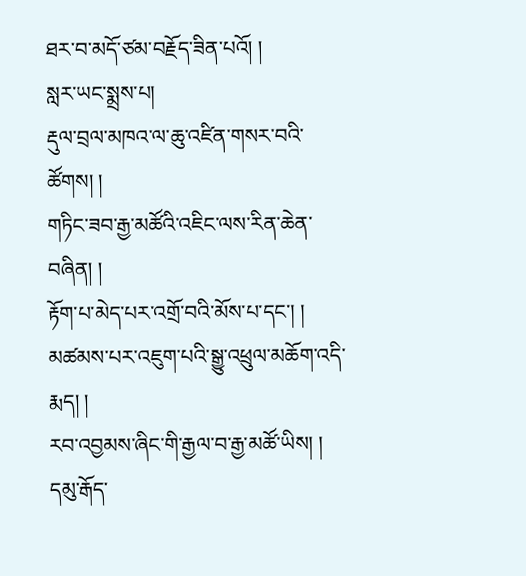ཐར་བ་མདོ་ཙམ་བརྗོད་ཟིན་པའོ། །
སླར་ཡང་སྨྲས་པ།
རྡུལ་བྲལ་མཁའ་ལ་ཆུ་འཛིན་གསར་བའི་ཚོགས། །
གཏིང་ཟབ་རྒྱ་མཚོའི་འཇིང་ལས་རིན་ཆེན་བཞིན། །
རྟོག་པ་མེད་པར་འགྲོ་བའི་མོས་པ་དང་། །
མཚམས་པར་འཇུག་པའི་སྒྱུ་འཕྲུལ་མཆོག་འདི་རྨད། །
རབ་འབྱམས་ཞིང་གི་རྒྱལ་བ་རྒྱ་མཚོ་ཡིས། །
དམུ་རྒོད་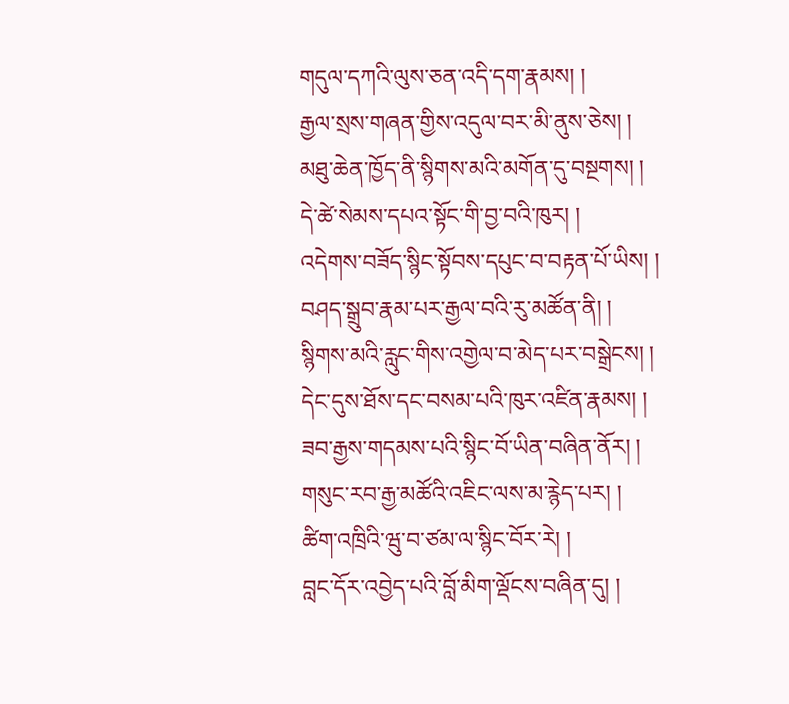གདུལ་དཀའི་ལུས་ཅན་འདི་དག་རྣམས། །
རྒྱལ་སྲས་གཞན་གྱིས་འདུལ་བར་མི་ནུས་ཅེས། །
མཐུ་ཆེན་ཁྱོད་ནི་སྙིགས་མའི་མགོན་དུ་བསྔགས། །
དེ་ཚེ་སེམས་དཔའ་སྟོང་གི་བྱ་བའི་ཁུར། །
འདེགས་བཟོད་སྙིང་སྟོབས་དཔུང་བ་བརྟན་པོ་ཡིས། །
བཤད་སྒྲུབ་རྣམ་པར་རྒྱལ་བའི་རུ་མཚོན་ནི། །
སྙིགས་མའི་རླུང་གིས་འགྱེལ་བ་མེད་པར་བསྒྲེངས། །
དེང་དུས་ཐོས་དང་བསམ་པའི་ཁུར་འཛིན་རྣམས། །
ཟབ་རྒྱས་གདམས་པའི་སྙིང་བོ་ཡིན་བཞིན་ནོར། །
གསུང་རབ་རྒྱ་མཚོའི་འཇིང་ལས་མ་རྙེད་པར། །
ཚིག་འཁྲིའི་ཝུ་བ་ཙམ་ལ་སྙིང་བོར་རེ། །
བླང་དོར་འབྱེད་པའི་བློ་མིག་ལྡོངས་བཞིན་དུ། །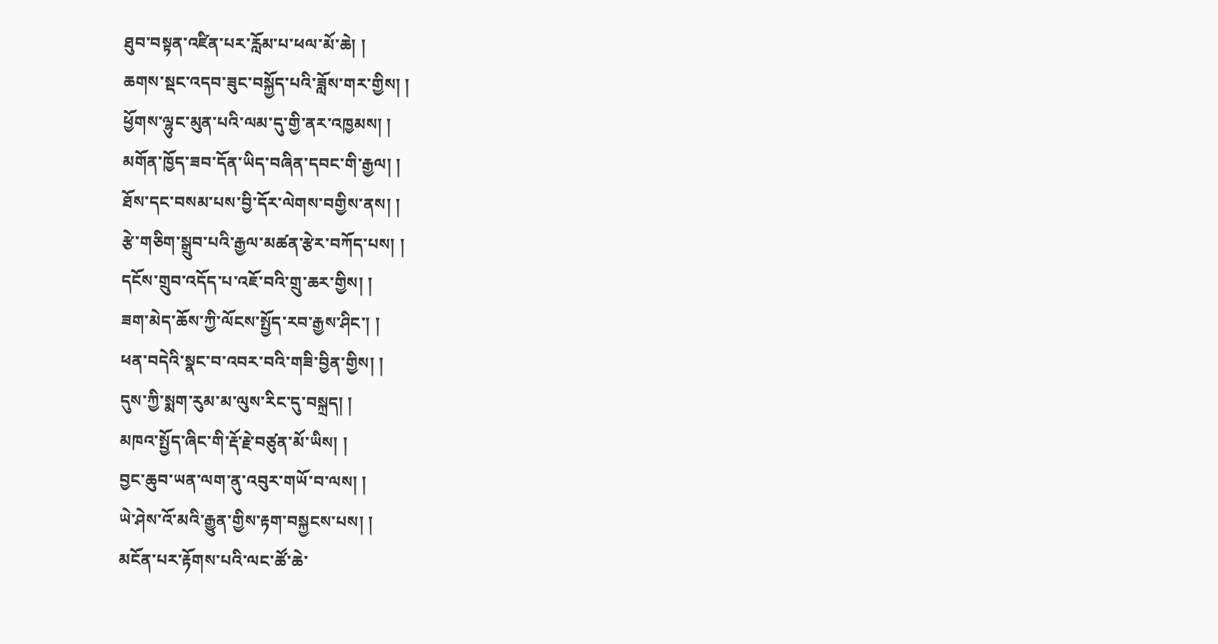ཐུབ་བསྟན་འཛིན་པར་རློམ་པ་ཕལ་མོ་ཆེ། །
ཆགས་སྡང་འདབ་ཟུང་བསྐྱོད་པའི་ཟློས་གར་གྱིས། །
ཕྱོགས་ལྷུང་མུན་པའི་ལམ་དུ་གྱི་ནར་འཁྱམས། །
མགོན་ཁྱོད་ཟབ་དོན་ཡིད་བཞིན་དབང་གི་རྒྱལ། །
ཐོས་དང་བསམ་པས་བྱི་དོར་ལེགས་བགྱིས་ནས། །
རྩེ་གཅིག་སྒྲུབ་པའི་རྒྱལ་མཚན་རྩེར་བཀོད་པས། །
དངོས་གྲུབ་འདོད་པ་འཇོ་བའི་གྲུ་ཆར་གྱིས། །
ཟག་མེད་ཆོས་ཀྱི་ལོངས་སྤྱོད་རབ་རྒྱས་ཤིང་། །
ཕན་བདེའི་སྣང་བ་འབར་བའི་གཟི་བྱིན་གྱིས། །
དུས་ཀྱི་སྨག་རུམ་མ་ལུས་རིང་དུ་བསྐྲད། །
མཁའ་སྤྱོད་ཞིང་གི་རྡོ་རྗེ་བཙུན་མོ་ཡིས། །
བྱང་ཆུབ་ཡན་ལག་ནུ་འབུར་གཡོ་བ་ལས། །
ཡེ་ཤེས་འོ་མའི་རྒྱུན་གྱིས་རྟག་བསྐྱངས་པས། །
མངོན་པར་རྟོགས་པའི་ལང་ཚོ་ཆེ་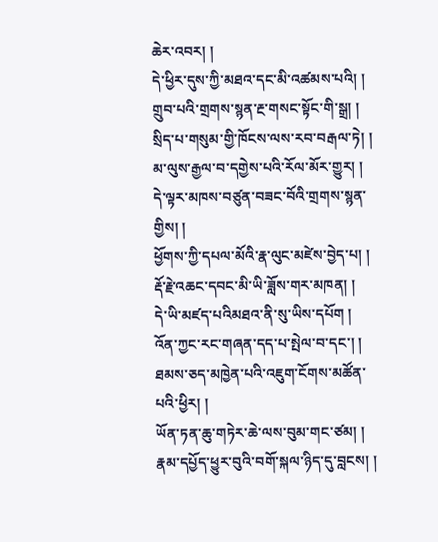ཆེར་འབར། །
དེ་ཕྱིར་དུས་ཀྱི་མཐའ་དང་མི་འཚམས་པའི། །
གྲུབ་པའི་གྲགས་སྙན་རྔ་གསང་སྟོང་གི་སྒྲ། །
སྲིད་པ་གསུམ་གྱི་ཁོངས་ལས་རབ་བརྒལ་ཏེ། །
མ་ལུས་རྒྱལ་བ་དགྱེས་པའི་རོལ་མོར་གྱུར། །
དེ་ལྟར་མཁས་བཙུན་བཟང་བོའི་གྲགས་སྙན་གྱིས། །
ཕྱོགས་ཀྱི་དཔལ་མོའི་རྣ་ལུང་མཛེས་བྱེད་པ། །
རྡོ་རྗེ་འཆང་དབང་མི་ཡི་ཟློས་གར་མཁན། །
དེ་ཡི་མཛད་པའིམཐའ་ནི་སུ་ཡིས་དཔོག །
འོན་ཀྱང་རང་གཞན་དད་པ་སྤེལ་བ་དང་། །
ཐམས་ཅད་མཁྱེན་པའི་འཇུག་ངོགས་མཚོན་པའི་ཕྱིར། །
ཡོན་ཏན་ཆུ་གཏེར་ཆེ་ལས་བུམ་གང་ཙམ། །
རྣམ་དཔྱོད་ཕྱུར་བུའི་བགོ་སྐལ་ཉིད་དུ་བླངས། །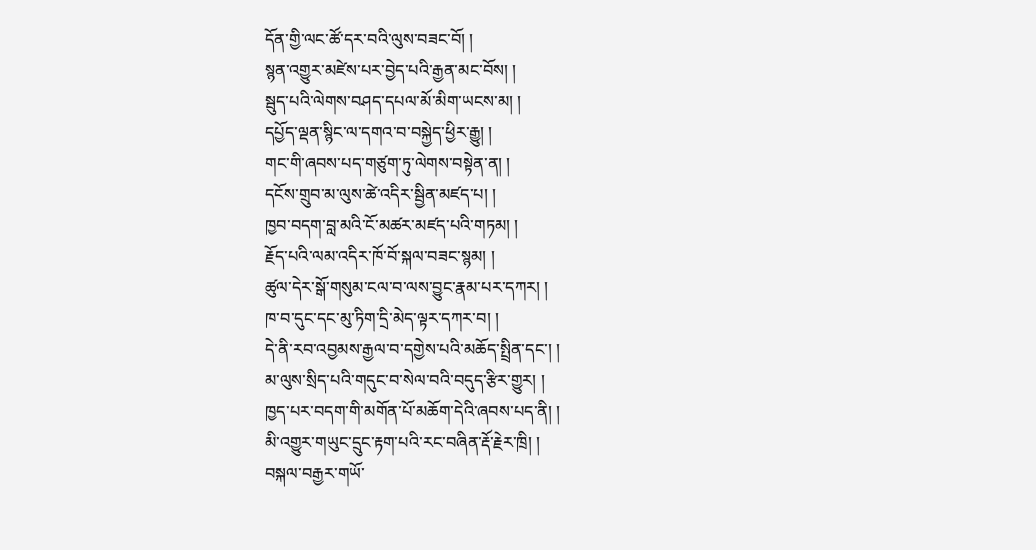དོན་གྱི་ལང་ཚོ་དར་བའི་ལུས་བཟང་བོ། །
སྙན་འགྱུར་མཛེས་པར་བྱེད་པའི་རྒྱན་མང་བོས། །
སྦུད་པའི་ལེགས་བཤད་དཔལ་མོ་མིག་ཡངས་མ། །
དཔྱོད་ལྡན་སྙིང་ལ་དགའ་བ་བསྐྱེད་ཕྱིར་རྒྱུ། །
གང་གི་ཞབས་པད་གཙུག་ཏུ་ལེགས་བསྟེན་ན། །
དངོས་གྲུབ་མ་ལུས་ཚེ་འདིར་སྦྱིན་མཛད་པ། །
ཁྱབ་བདག་བླ་མའི་ངོ་མཚར་མཛད་པའི་གཏམ། །
རྗོད་པའི་ལམ་འདིར་ཁོ་བོ་སྐལ་བཟང་སྙམ། །
ཚུལ་དེར་སྒོ་གསུམ་ངལ་བ་ལས་བྱུང་རྣམ་པར་དཀར། །
ཁ་བ་དུང་དང་མུ་ཏིག་དྲི་མེད་ལྟར་དཀར་བ། །
དེ་ནི་རབ་འབྱམས་རྒྱལ་བ་དགྱེས་པའི་མཆོད་སྤྲིན་དང་། །
མ་ལུས་སྲིད་པའི་གདུང་བ་སེལ་བའི་བདུད་རྩིར་གྱུར། །
ཁྱད་པར་བདག་གི་མགོན་པོ་མཆོག་དེའི་ཞབས་པད་ནི། །
མི་འགྱུར་གཡུང་དྲུང་རྟག་པའི་རང་བཞིན་རྡོ་རྗེར་ཁྲི། །
བསྐལ་བརྒྱར་གཡོ་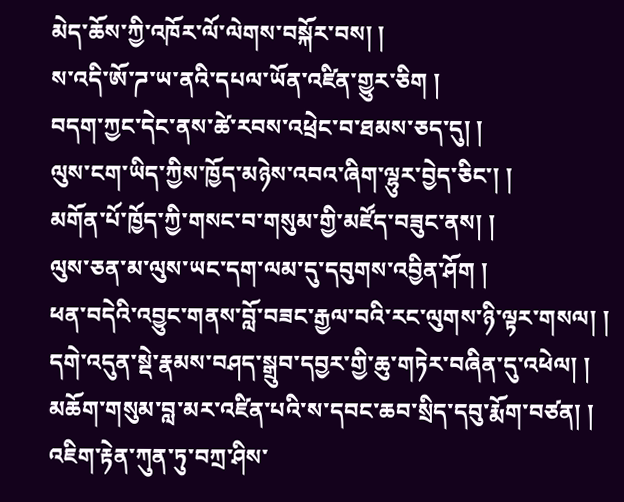མེད་ཆོས་ཀྱི་འཁོར་ལོ་ལེགས་བསྐོར་བས། །
ས་འདི་ཨོ་ཌ་ཡ་ནའི་དཔལ་ཡོན་འཛིན་གྱུར་ཅིག །
བདག་ཀྱང་དེང་ནས་ཚེ་རབས་འཕྲེང་བ་ཐམས་ཅད་དུ། །
ལུས་ངག་ཡིད་ཀྱིས་ཁྱོད་མཉེས་འབའ་ཞིག་ལྷུར་བྱེད་ཅིང་། །
མགོན་པོ་ཁྱོད་ཀྱི་གསང་བ་གསུམ་གྱི་མཛོད་བཟུང་ནས། །
ལུས་ཅན་མ་ལུས་ཡང་དག་ལམ་དུ་དབུགས་འབྱིན་ཤོག །
ཕན་བདེའི་འབྱུང་གནས་བློ་བཟང་རྒྱལ་བའི་རང་ལུགས་ཉི་ལྟར་གསལ། །
དགེ་འདུན་སྡེ་རྣམས་བཤད་སྒྲུབ་དབྱར་གྱི་ཆུ་གཏེར་བཞིན་དུ་འཕེལ། །
མཆོག་གསུམ་བླ་མར་འཛིན་པའི་ས་དབང་ཆབ་སྲིད་དབུ་རྨོག་བཙན། །
འཇིག་རྟེན་ཀུན་ཏུ་བཀྲ་ཤིས་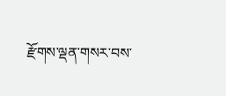རྫོགས་ལྡན་གསར་བས་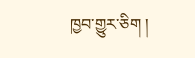ཁྱབ་གྱུར་ཅིག །